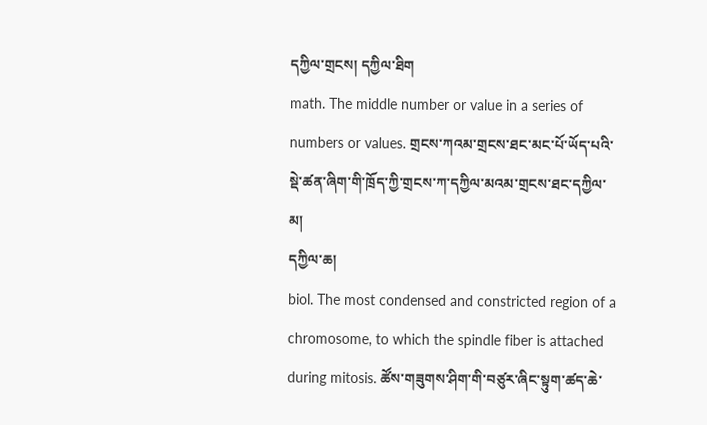དཀྱིལ་གྲངས། དཀྱིལ་ཐིག
math. The middle number or value in a series of numbers or values. གྲངས་ཀའམ་གྲངས་ཐང་མང་པོ་ཡོད་པའི་སྡེ་ཚན་ཞིག་གི་ཁྲོད་ཀྱི་གྲངས་ཀ་དཀྱིལ་མའམ་གྲངས་ཐང་དཀྱིལ་མ།
དཀྱིལ་ཆ།
biol. The most condensed and constricted region of a chromosome, to which the spindle fiber is attached during mitosis. ཚོས་གཟུགས་ཤིག་གི་བཙུར་ཞིང་སྟུག་ཚད་ཆེ་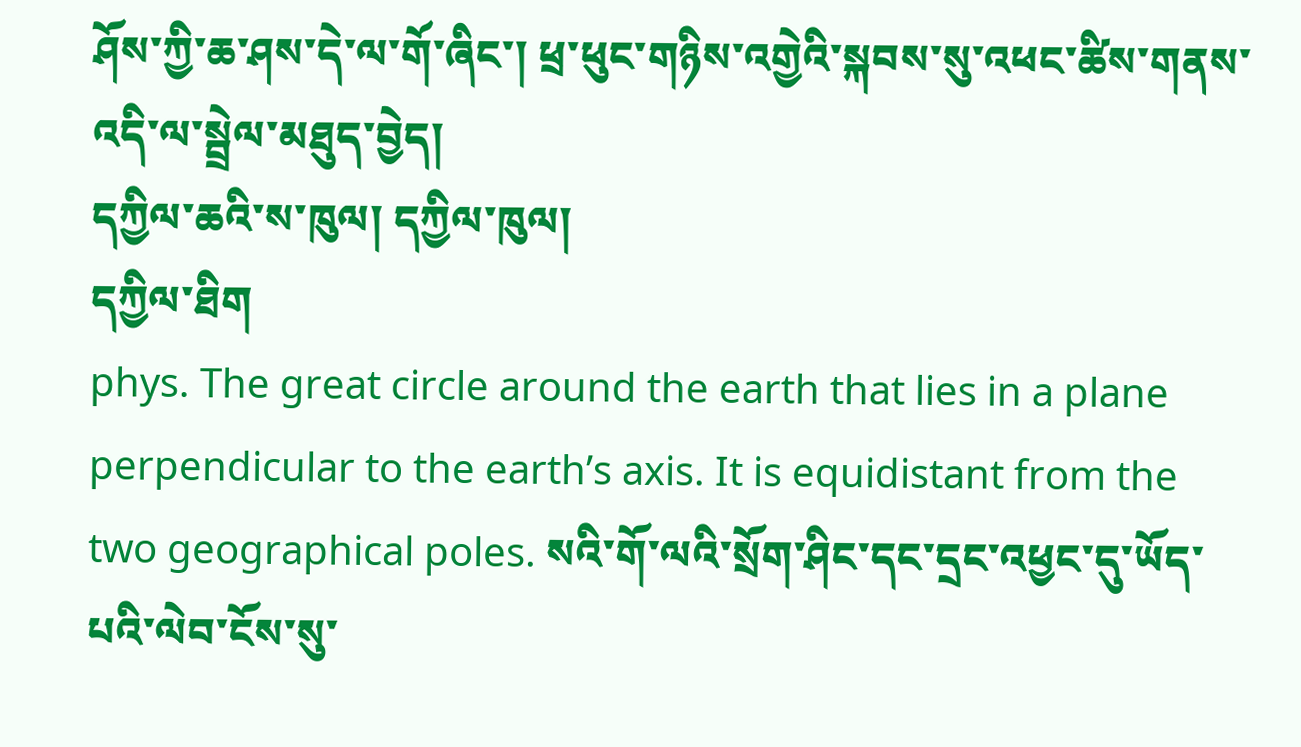ཤོས་ཀྱི་ཆ་ཤས་དེ་ལ་གོ་ཞིང་། ཕྲ་ཕུང་གཉིས་འགྱེའི་སྐབས་སུ་འཕང་ཚིས་གནས་འདི་ལ་སྦྲེལ་མཐུད་བྱེད།
དཀྱིལ་ཆའི་ས་ཁུལ། དཀྱིལ་ཁུལ།
དཀྱིལ་ཐིག
phys. The great circle around the earth that lies in a plane perpendicular to the earth’s axis. It is equidistant from the two geographical poles. སའི་གོ་ལའི་སྲོག་ཤིང་དང་དྲང་འཕྱང་དུ་ཡོད་པའི་ལེབ་ངོས་སུ་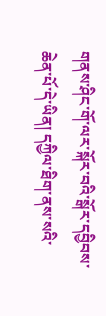གནས་ཤིང་གོ་ལར་སྐོར་བའི་སྒོར་དབྱིབས་ཆེན་པོ་དེ་ཡིན། དཀྱིལ་ཐིག་ནས་སའི་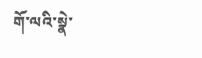གོ་ལའི་སྣེ་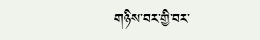གཉིས་བར་གྱི་བར་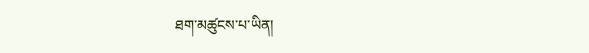ཐག་མཚུངས་པ་ཡིན།